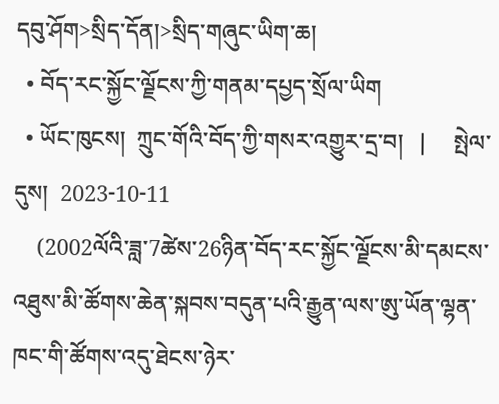དབུ་ཤོག>སྲིད་དོན།>སྲིད་གཞུང་ཡིག་ཆ།
  • བོད་རང་སྐྱོང་ལྗོངས་ཀྱི་གནམ་དཔྱད་སྲོལ་ཡིག
  • ཡོང་ཁུངས།  ཀྲུང་གོའི་བོད་ཀྱི་གསར་འགྱུར་དྲ་བ།   |     སྤེལ་དུས།  2023-10-11
    (2002ལོའི་ཟླ་7ཚེས་26ཉིན་བོད་རང་སྐྱོང་ལྗོངས་མི་དམངས་འཐུས་མི་ཚོགས་ཆེན་སྐབས་བདུན་པའི་རྒྱུན་ལས་ཨུ་ཡོན་ལྷན་ཁང་གི་ཚོགས་འདུ་ཐེངས་ཉེར་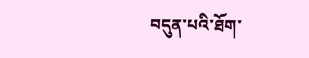བདུན་པའི་ཐོག་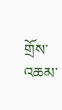གྲོས་འཆམ་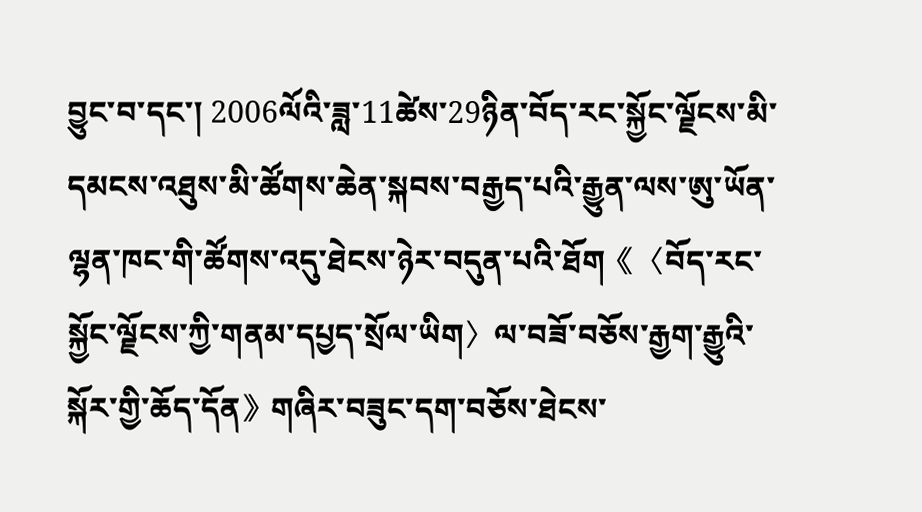བྱུང་བ་དང་། 2006ལོའི་ཟླ་11ཚེས་29ཉིན་བོད་རང་སྐྱོང་ལྗོངས་མི་དམངས་འཐུས་མི་ཚོགས་ཆེན་སྐབས་བརྒྱད་པའི་རྒྱུན་ལས་ཨུ་ཡོན་ལྷན་ཁང་གི་ཚོགས་འདུ་ཐེངས་ཉེར་བདུན་པའི་ཐོག《〈བོད་རང་སྐྱོང་ལྗོངས་ཀྱི་གནམ་དཔྱད་སྲོལ་ཡིག〉ལ་བཟོ་བཅོས་རྒྱག་རྒྱུའི་སྐོར་གྱི་ཆོད་དོན》གཞིར་བཟུང་དག་བཅོས་ཐེངས་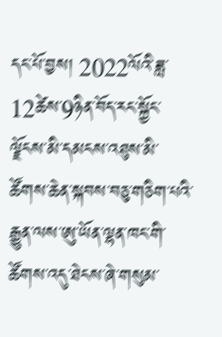དང་པོ་བྱས། 2022ལོའི་ཟླ་12ཚེས་9ཉིན་བོད་རང་སྐྱོང་ལྗོངས་མི་དམངས་འཐུས་མི་ཚོགས་ཆེན་སྐབས་བཅུ་གཅིག་པའི་རྒྱུན་ལས་ཨུ་ཡོན་ལྷན་ཁང་གི་ཚོགས་འདུ་ཐེངས་ཞེ་གསུམ་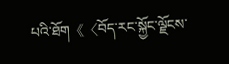པའི་ཐོག《〈བོད་རང་སྐྱོང་ལྗོངས་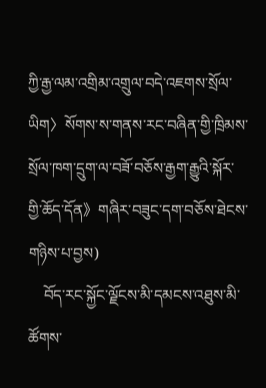ཀྱི་རྒྱ་ལམ་འགྲིམ་འགྲུལ་བདེ་འཇགས་སྲོལ་ཡིག〉སོགས་ས་གནས་རང་བཞིན་གྱི་ཁྲིམས་སྲོལ་ཁག་དྲུག་ལ་བཟོ་བཅོས་རྒྱག་རྒྱུའི་སྐོར་གྱི་ཆོད་དོན》གཞིར་བཟུང་དག་བཅོས་ཐེངས་གཉིས་པ་བྱས)
    བོད་རང་སྐྱོང་ལྗོངས་མི་དམངས་འཐུས་མི་ཚོགས་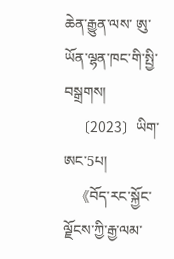ཆེན་རྒྱུན་ལས་ ཨུ་ཡོན་ལྷན་ཁང་གི་སྤྱི་བསྒྲགས།
    〔2023〕ཡིག་ཨང་5པ།
    《བོད་རང་སྐྱོང་ལྗོངས་ཀྱི་རྒྱ་ལམ་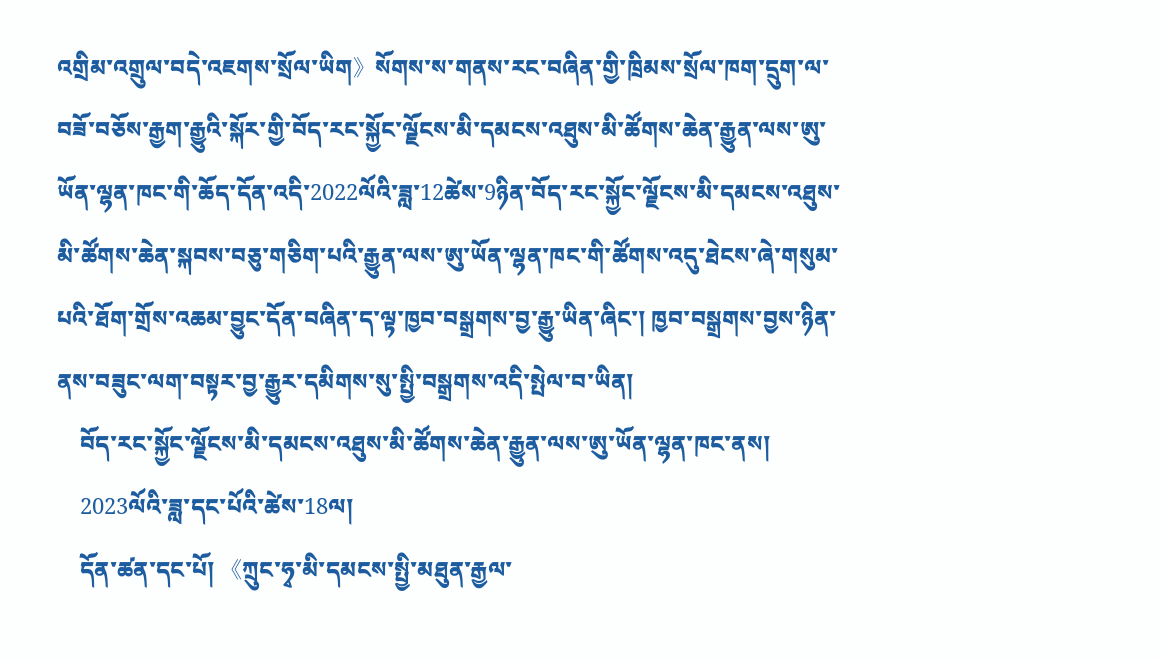འགྲིམ་འགྲུལ་བདེ་འཇགས་སྲོལ་ཡིག》སོགས་ས་གནས་རང་བཞིན་གྱི་ཁྲིམས་སྲོལ་ཁག་དྲུག་ལ་བཟོ་བཅོས་རྒྱག་རྒྱུའི་སྐོར་གྱི་བོད་རང་སྐྱོང་ལྗོངས་མི་དམངས་འཐུས་མི་ཚོགས་ཆེན་རྒྱུན་ལས་ཨུ་ཡོན་ལྷན་ཁང་གི་ཆོད་དོན་འདི་2022ལོའི་ཟླ་12ཚེས་9ཉིན་བོད་རང་སྐྱོང་ལྗོངས་མི་དམངས་འཐུས་མི་ཚོགས་ཆེན་སྐབས་བཅུ་གཅིག་པའི་རྒྱུན་ལས་ཨུ་ཡོན་ལྷན་ཁང་གི་ཚོགས་འདུ་ཐེངས་ཞེ་གསུམ་པའི་ཐོག་གྲོས་འཆམ་བྱུང་དོན་བཞིན་ད་ལྟ་ཁྱབ་བསྒྲགས་བྱ་རྒྱུ་ཡིན་ཞིང་། ཁྱབ་བསྒྲགས་བྱས་ཉིན་ནས་བཟུང་ལག་བསྟར་བྱ་རྒྱུར་དམིགས་སུ་སྤྱི་བསྒྲགས་འདི་སྤེལ་བ་ཡིན།
    བོད་རང་སྐྱོང་ལྗོངས་མི་དམངས་འཐུས་མི་ཚོགས་ཆེན་རྒྱུན་ལས་ཨུ་ཡོན་ལྷན་ཁང་ནས།
    2023ལོའི་ཟླ་དང་པོའི་ཚེས་18ལ།
    དོན་ཚན་དང་པོ། 《ཀྲུང་ཧྭ་མི་དམངས་སྤྱི་མཐུན་རྒྱལ་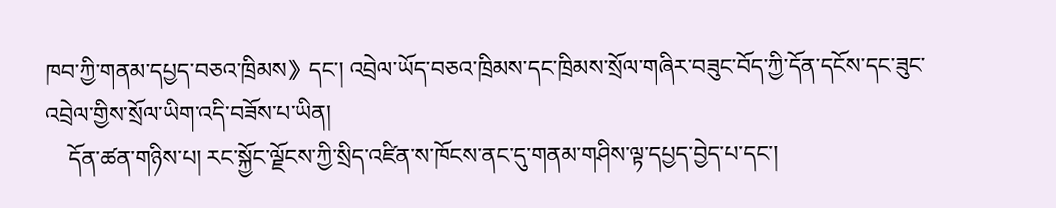ཁབ་ཀྱི་གནམ་དཔྱད་བཅའ་ཁྲིམས》དང་། འབྲེལ་ཡོད་བཅའ་ཁྲིམས་དང་ཁྲིམས་སྲོལ་གཞིར་བཟུང་བོད་ཀྱི་དོན་དངོས་དང་ཟུང་འབྲེལ་གྱིས་སྲོལ་ཡིག་འདི་བཟོས་པ་ཡིན།
    དོན་ཚན་གཉིས་པ། རང་སྐྱོང་ལྗོངས་ཀྱི་སྲིད་འཛིན་ས་ཁོངས་ནང་དུ་གནམ་གཤིས་ལྟ་དཔྱད་བྱེད་པ་དང་།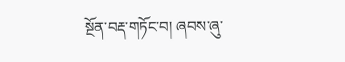སྔོན་བརྡ་གཏོང་བ། ཞབས་ཞུ་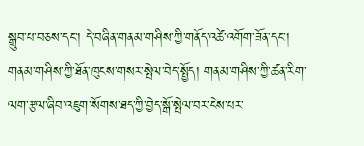སྒྲུབ་པ་བཅས་དང་། དེ་བཞིན་གནམ་གཤིས་ཀྱི་གནོད་འཚེ་འགོག་ཟོན་དང་། གནམ་གཤིས་ཀྱི་ཐོན་ཁུངས་གསར་སྤེལ་བེད་སྤྱོད། གནམ་གཤིས་ཀྱི་ཚན་རིག་ལག་རྩལ་ཞིབ་འཇུག་སོགས་ཐད་ཀྱི་བྱེད་སྒོ་སྤེལ་བར་ངེས་པར་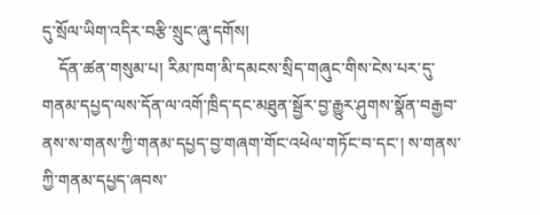དུ་སྲོལ་ཡིག་འདིར་བརྩི་སྲུང་ཞུ་དགོས།
    དོན་ཚན་གསུམ་པ། རིམ་ཁག་མི་དམངས་སྲིད་གཞུང་གིས་ངེས་པར་དུ་གནམ་དཔྱད་ལས་དོན་ལ་འགོ་ཁྲིད་དང་མཐུན་སྦྱོར་བྱ་རྒྱུར་ཤུགས་སྣོན་བརྒྱབ་ནས་ས་གནས་ཀྱི་གནམ་དཔྱད་བྱ་གཞག་གོང་འཕེལ་གཏོང་བ་དང་། ས་གནས་ཀྱི་གནམ་དཔྱད་ཞབས་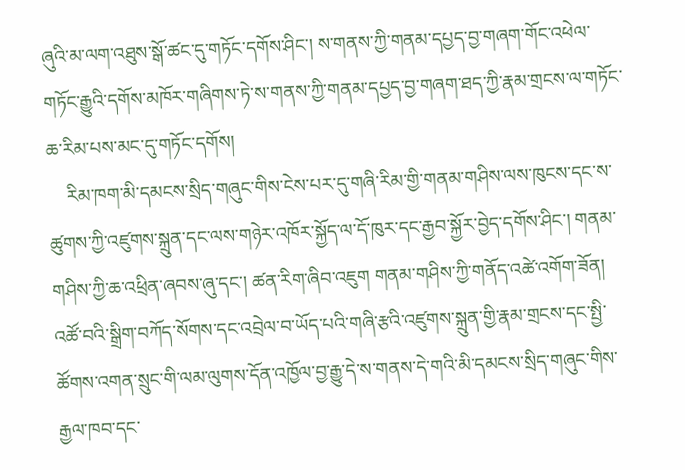ཞུའི་མ་ལག་འཐུས་སྒོ་ཚང་དུ་གཏོང་དགོས་ཤིང་། ས་གནས་ཀྱི་གནམ་དཔྱད་བྱ་གཞག་གོང་འཕེལ་གཏོང་རྒྱུའི་དགོས་མཁོར་གཞིགས་ཏེ་ས་གནས་ཀྱི་གནམ་དཔྱད་བྱ་གཞག་ཐད་ཀྱི་རྣམ་གྲངས་ལ་གཏོང་ཆ་རིམ་པས་མང་དུ་གཏོང་དགོས།
    རིམ་ཁག་མི་དམངས་སྲིད་གཞུང་གིས་ངེས་པར་དུ་གཞི་རིམ་གྱི་གནམ་གཤིས་ལས་ཁུངས་དང་ས་ཚུགས་ཀྱི་འཛུགས་སྐྲུན་དང་ལས་གཉེར་འཁོར་སྐྱོད་ལ་དོ་ཁུར་དང་རྒྱབ་སྐྱོར་བྱེད་དགོས་ཤིང་། གནམ་གཤིས་ཀྱི་ཆ་འཕྲིན་ཞབས་ཞུ་དང་། ཚན་རིག་ཞིབ་འཇུག གནམ་གཤིས་ཀྱི་གནོད་འཚེ་འགོག་ཟོན། འཚོ་བའི་སྒྲིག་བཀོད་སོགས་དང་འབྲེལ་བ་ཡོད་པའི་གཞི་རྩའི་འཛུགས་སྐྲུན་གྱི་རྣམ་གྲངས་དང་སྤྱི་ཚོགས་འགན་སྲུང་གི་ལམ་ལུགས་དོན་འཁྱོལ་བྱ་རྒྱུ་དེ་ས་གནས་དེ་གའི་མི་དམངས་སྲིད་གཞུང་གིས་རྒྱལ་ཁབ་དང་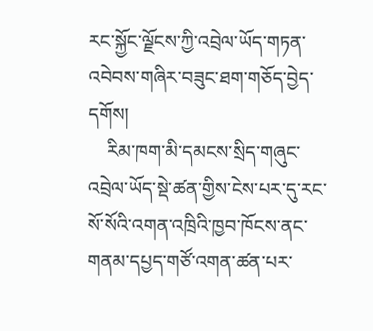རང་སྐྱོང་ལྗོངས་ཀྱི་འབྲེལ་ཡོད་གཏན་འབེབས་གཞིར་བཟུང་ཐག་གཅོད་བྱེད་དགོས།
    རིམ་ཁག་མི་དམངས་སྲིད་གཞུང་འབྲེལ་ཡོད་སྡེ་ཚན་གྱིས་ངེས་པར་དུ་རང་སོ་སོའི་འགན་འཁྲིའི་ཁྱབ་ཁོངས་ནང་གནམ་དཔྱད་གཙོ་འགན་ཚན་པར་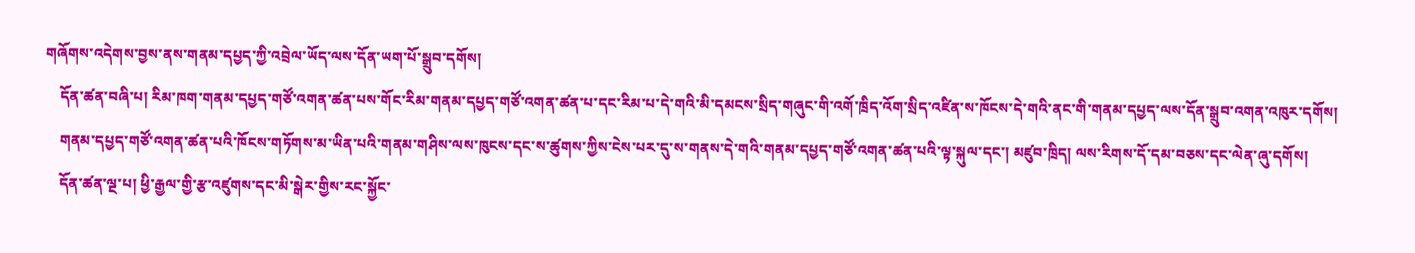གཞོགས་འདེགས་བྱས་ནས་གནམ་དཔྱད་ཀྱི་འབྲེལ་ཡོད་ལས་དོན་ཡག་པོ་སྒྲུབ་དགོས།
    དོན་ཚན་བཞི་པ། རིམ་ཁག་གནམ་དཔྱད་གཙོ་འགན་ཚན་པས་གོང་རིམ་གནམ་དཔྱད་གཙོ་འགན་ཚན་པ་དང་རིམ་པ་དེ་གའི་མི་དམངས་སྲིད་གཞུང་གི་འགོ་ཁྲིད་འོག་སྲིད་འཛིན་ས་ཁོངས་དེ་གའི་ནང་གི་གནམ་དཔྱད་ལས་དོན་སྒྲུབ་འགན་འཁུར་དགོས།
    གནམ་དཔྱད་གཙོ་འགན་ཚན་པའི་ཁོངས་གཏོགས་མ་ཡིན་པའི་གནམ་གཤིས་ལས་ཁུངས་དང་ས་ཚུགས་ཀྱིས་ངེས་པར་དུ་ས་གནས་དེ་གའི་གནམ་དཔྱད་གཙོ་འགན་ཚན་པའི་ལྟ་སྐུལ་དང་། མཛུབ་ཁྲིད། ལས་རིགས་དོ་དམ་བཅས་དང་ལེན་ཞུ་དགོས།
    དོན་ཚན་ལྔ་པ། ཕྱི་རྒྱལ་གྱི་རྩ་འཛུགས་དང་མི་སྒེར་གྱིས་རང་སྐྱོང་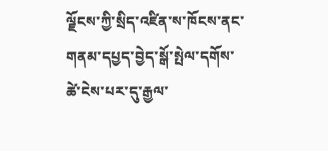ལྗོངས་ཀྱི་སྲིད་འཛིན་ས་ཁོངས་ནང་གནམ་དཔྱད་བྱེད་སྒོ་སྤེལ་དགོས་ཚེ་ངེས་པར་དུ་རྒྱལ་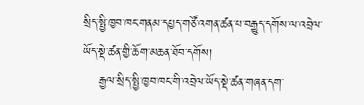སྲིད་སྤྱི་ཁྱབ་ཁང་གནམ་དཔྱད་གཙོ་འགན་ཚན་པ་བརྒྱུད་དགོས་ལ་འབྲེལ་ཡོད་སྡེ་ཚན་གྱི་ཆོག་མཆན་ཐོབ་དགོས།
    རྒྱལ་སྲིད་སྤྱི་ཁྱབ་ཁང་གི་འབྲེལ་ཡོད་སྡེ་ཚན་གཞན་དག་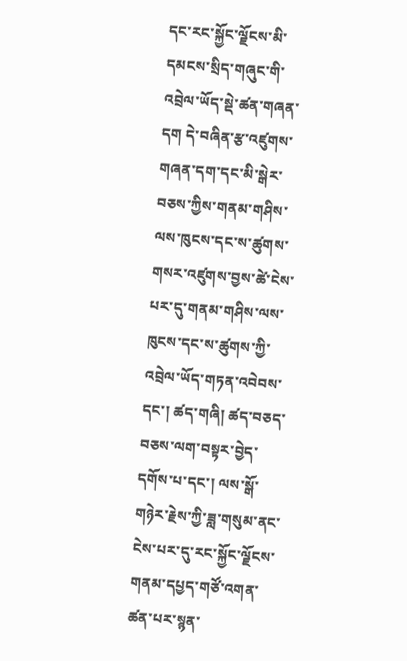དང་རང་སྐྱོང་ལྗོངས་མི་དམངས་སྲིད་གཞུང་གི་འབྲེལ་ཡོད་སྡེ་ཚན་གཞན་དག དེ་བཞིན་རྩ་འཛུགས་གཞན་དག་དང་མི་སྒེར་བཅས་ཀྱིས་གནམ་གཤིས་ལས་ཁུངས་དང་ས་ཚུགས་གསར་འཛུགས་བྱས་ཚེ་ངེས་པར་དུ་གནམ་གཤིས་ལས་ཁུངས་དང་ས་ཚུགས་ཀྱི་འབྲེལ་ཡོད་གཏན་འབེབས་དང་། ཚད་གཞི། ཚད་བཅད་བཅས་ལག་བསྟར་བྱེད་དགོས་པ་དང་། ལས་སྒོ་གཉེར་རྗེས་ཀྱི་ཟླ་གསུམ་ནང་ངེས་པར་དུ་རང་སྐྱོང་ལྗོངས་གནམ་དཔྱད་གཙོ་འགན་ཚན་པར་སྙན་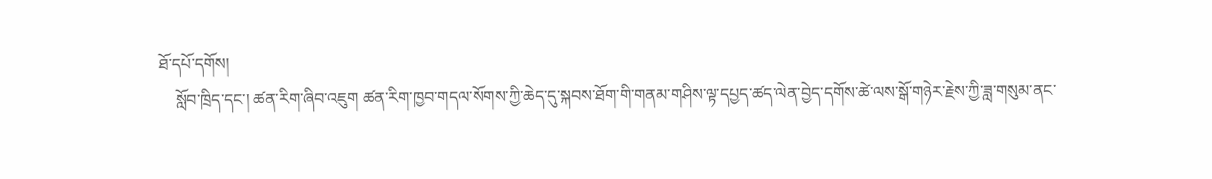ཐོ་དཔོ་དགོས།
    སློབ་ཁྲིད་དང་། ཚན་རིག་ཞིབ་འཇུག ཚན་རིག་ཁྱབ་གདལ་སོགས་ཀྱི་ཆེད་དུ་སྐབས་ཐོག་གི་གནམ་གཤིས་ལྟ་དཔྱད་ཚད་ལེན་བྱེད་དགོས་ཚེ་ལས་སྒོ་གཉེར་རྗེས་ཀྱི་ཟླ་གསུམ་ནང་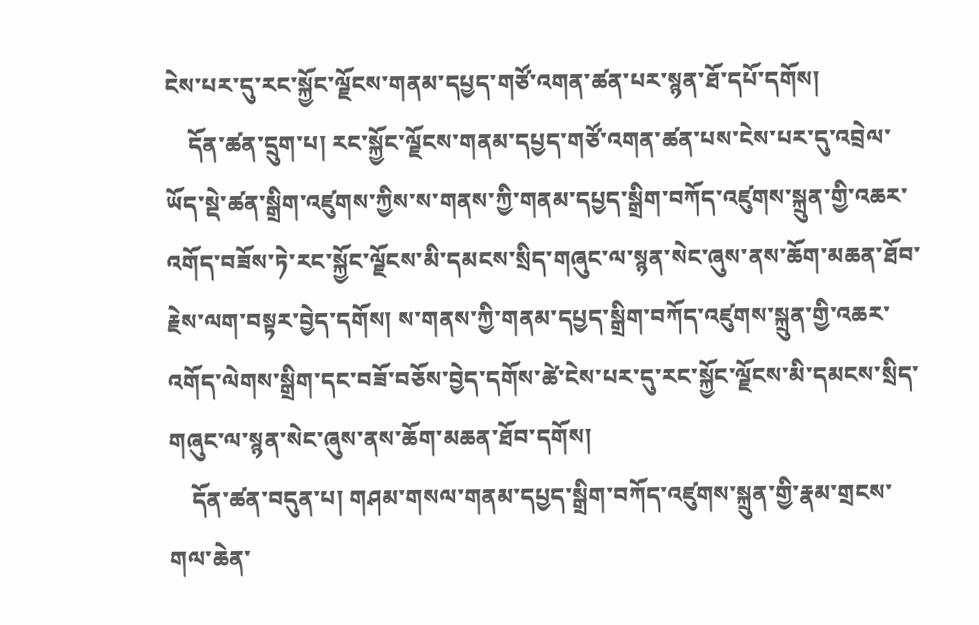ངེས་པར་དུ་རང་སྐྱོང་ལྗོངས་གནམ་དཔྱད་གཙོ་འགན་ཚན་པར་སྙན་ཐོ་དཔོ་དགོས།
    དོན་ཚན་དྲུག་པ། རང་སྐྱོང་ལྗོངས་གནམ་དཔྱད་གཙོ་འགན་ཚན་པས་ངེས་པར་དུ་འབྲེལ་ཡོད་སྡེ་ཚན་སྒྲིག་འཛུགས་ཀྱིས་ས་གནས་ཀྱི་གནམ་དཔྱད་སྒྲིག་བཀོད་འཛུགས་སྐྲུན་གྱི་འཆར་འགོད་བཟོས་ཏེ་རང་སྐྱོང་ལྗོངས་མི་དམངས་སྲིད་གཞུང་ལ་སྙན་སེང་ཞུས་ནས་ཆོག་མཆན་ཐོབ་རྗེས་ལག་བསྟར་བྱེད་དགོས། ས་གནས་ཀྱི་གནམ་དཔྱད་སྒྲིག་བཀོད་འཛུགས་སྐྲུན་གྱི་འཆར་འགོད་ལེགས་སྒྲིག་དང་བཟོ་བཅོས་བྱེད་དགོས་ཚེ་ངེས་པར་དུ་རང་སྐྱོང་ལྗོངས་མི་དམངས་སྲིད་གཞུང་ལ་སྙན་སེང་ཞུས་ནས་ཆོག་མཆན་ཐོབ་དགོས།
    དོན་ཚན་བདུན་པ། གཤམ་གསལ་གནམ་དཔྱད་སྒྲིག་བཀོད་འཛུགས་སྐྲུན་གྱི་རྣམ་གྲངས་གལ་ཆེན་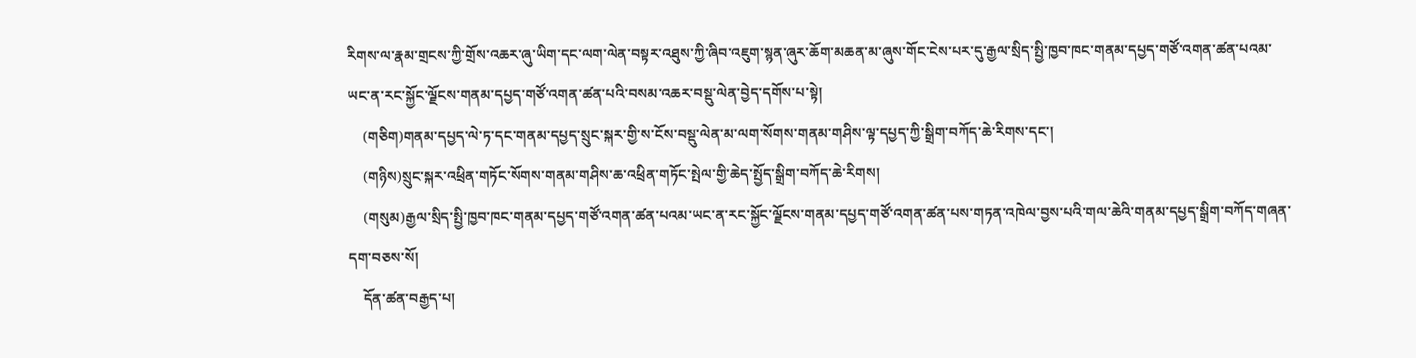རིགས་ལ་རྣམ་གྲངས་ཀྱི་གྲོས་འཆར་ཞུ་ཡིག་དང་ལག་ལེན་བསྟར་འཐུས་ཀྱི་ཞིབ་འཇུག་སྙན་ཞུར་ཆོག་མཆན་མ་ཞུས་གོང་ངེས་པར་དུ་རྒྱལ་སྲིད་སྤྱི་ཁྱབ་ཁང་གནམ་དཔྱད་གཙོ་འགན་ཚན་པའམ་ཡང་ན་རང་སྐྱོང་ལྗོངས་གནམ་དཔྱད་གཙོ་འགན་ཚན་པའི་བསམ་འཆར་བསྡུ་ལེན་བྱེད་དགོས་པ་སྟེ།
    (གཅིག)གནམ་དཔྱད་ལེ་ཏ་དང་གནམ་དཔྱད་སྲུང་སྐར་གྱི་ས་ངོས་བསྡུ་ལེན་མ་ལག་སོགས་གནམ་གཤིས་ལྟ་དཔྱད་ཀྱི་སྒྲིག་བཀོད་ཆེ་རིགས་དང་།
    (གཉིས)སྲུང་སྐར་འཕྲིན་གཏོང་སོགས་གནམ་གཤིས་ཆ་འཕྲིན་གཏོང་སྤེལ་གྱི་ཆེད་སྤྱོད་སྒྲིག་བཀོད་ཆེ་རིགས།
    (གསུམ)རྒྱལ་སྲིད་སྤྱི་ཁྱབ་ཁང་གནམ་དཔྱད་གཙོ་འགན་ཚན་པའམ་ཡང་ན་རང་སྐྱོང་ལྗོངས་གནམ་དཔྱད་གཙོ་འགན་ཚན་པས་གཏན་འཁེལ་བྱས་པའི་གལ་ཆེའི་གནམ་དཔྱད་སྒྲིག་བཀོད་གཞན་དག་བཅས་སོ།
    དོན་ཚན་བརྒྱད་པ།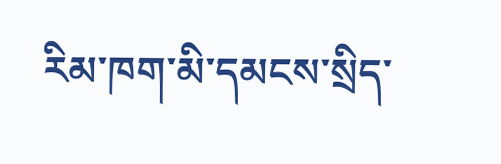རིམ་ཁག་མི་དམངས་སྲིད་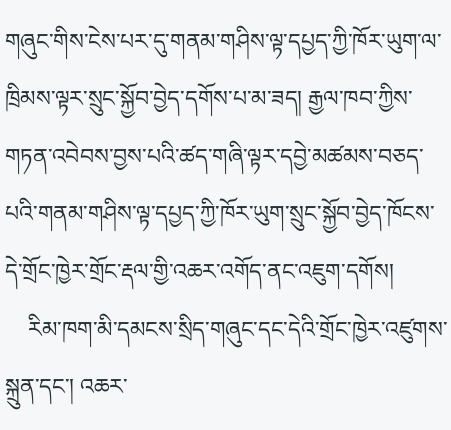གཞུང་གིས་ངེས་པར་དུ་གནམ་གཤིས་ལྟ་དཔྱད་ཀྱི་ཁོར་ཡུག་ལ་ཁྲིམས་ལྟར་སྲུང་སྐྱོབ་བྱེད་དགོས་པ་མ་ཟད། རྒྱལ་ཁབ་ཀྱིས་གཏན་འབེབས་བྱས་པའི་ཚད་གཞི་ལྟར་དབྱེ་མཚམས་བཅད་པའི་གནམ་གཤིས་ལྟ་དཔྱད་ཀྱི་ཁོར་ཡུག་སྲུང་སྐྱོབ་བྱེད་ཁོངས་དེ་གྲོང་ཁྱེར་གྲོང་རྡལ་གྱི་འཆར་འགོད་ནང་འཇུག་དགོས།
    རིམ་ཁག་མི་དམངས་སྲིད་གཞུང་དང་དེའི་གྲོང་ཁྱེར་འཛུགས་སྐྲུན་དང་། འཆར་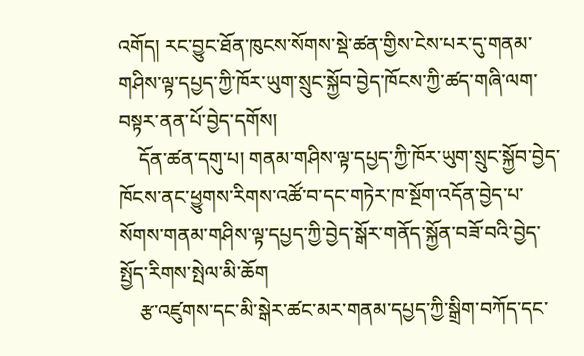འགོད། རང་བྱུང་ཐོན་ཁུངས་སོགས་སྡེ་ཚན་གྱིས་ངེས་པར་དུ་གནམ་གཤིས་ལྟ་དཔྱད་ཀྱི་ཁོར་ཡུག་སྲུང་སྐྱོབ་བྱེད་ཁོངས་ཀྱི་ཚད་གཞི་ལག་བསྟར་ནན་པོ་བྱེད་དགོས།
    དོན་ཚན་དགུ་པ། གནམ་གཤིས་ལྟ་དཔྱད་ཀྱི་ཁོར་ཡུག་སྲུང་སྐྱོབ་བྱེད་ཁོངས་ནང་ཕྱུགས་རིགས་འཚོ་བ་དང་གཏེར་ཁ་སྔོག་འདོན་བྱེད་པ་སོགས་གནམ་གཤིས་ལྟ་དཔྱད་ཀྱི་བྱེད་སྒོར་གནོད་སྐྱོན་བཟོ་བའི་བྱེད་སྤྱོད་རིགས་སྤེལ་མི་ཆོག
    རྩ་འཛུགས་དང་མི་སྒེར་ཚང་མར་གནམ་དཔྱད་ཀྱི་སྒྲིག་བཀོད་དང་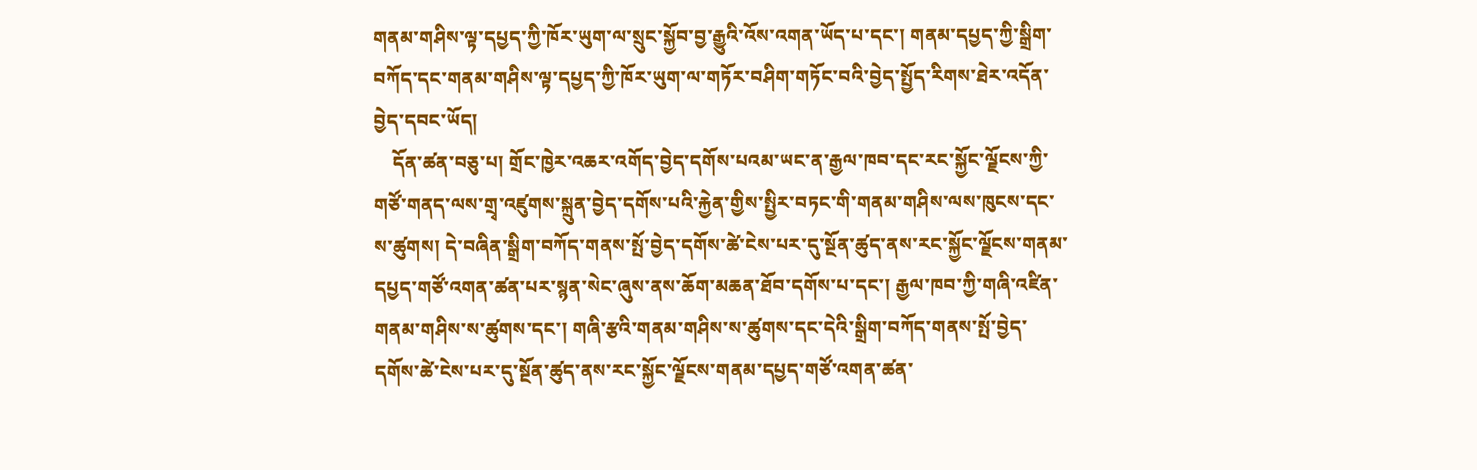གནམ་གཤིས་ལྟ་དཔྱད་ཀྱི་ཁོར་ཡུག་ལ་སྲུང་སྐྱོབ་བྱ་རྒྱུའི་འོས་འགན་ཡོད་པ་དང་། གནམ་དཔྱད་ཀྱི་སྒྲིག་བཀོད་དང་གནམ་གཤིས་ལྟ་དཔྱད་ཀྱི་ཁོར་ཡུག་ལ་གཏོར་བཤིག་གཏོང་བའི་བྱེད་སྤྱོད་རིགས་ཐེར་འདོན་བྱེད་དབང་ཡོད།
    དོན་ཚན་བཅུ་པ། གྲོང་ཁྱེར་འཆར་འགོད་བྱེད་དགོས་པའམ་ཡང་ན་རྒྱལ་ཁབ་དང་རང་སྐྱོང་ལྗོངས་ཀྱི་གཙོ་གནད་ལས་གྲྭ་འཛུགས་སྐྲུན་བྱེད་དགོས་པའི་རྐྱེན་གྱིས་སྤྱིར་བཏང་གི་གནམ་གཤིས་ལས་ཁུངས་དང་ས་ཚུགས། དེ་བཞིན་སྒྲིག་བཀོད་གནས་སྤོ་བྱེད་དགོས་ཚེ་ངེས་པར་དུ་སྔོན་ཚུད་ནས་རང་སྐྱོང་ལྗོངས་གནམ་དཔྱད་གཙོ་འགན་ཚན་པར་སྙན་སེང་ཞུས་ནས་ཆོག་མཆན་ཐོབ་དགོས་པ་དང་། རྒྱལ་ཁབ་ཀྱི་གཞི་འཛིན་གནམ་གཤིས་ས་ཚུགས་དང་། གཞི་རྩའི་གནམ་གཤིས་ས་ཚུགས་དང་དེའི་སྒྲིག་བཀོད་གནས་སྤོ་བྱེད་དགོས་ཚེ་ངེས་པར་དུ་སྔོན་ཚུད་ནས་རང་སྐྱོང་ལྗོངས་གནམ་དཔྱད་གཙོ་འགན་ཚན་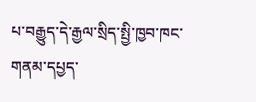པ་བརྒྱུད་དེ་རྒྱལ་སྲིད་སྤྱི་ཁྱབ་ཁང་གནམ་དཔྱད་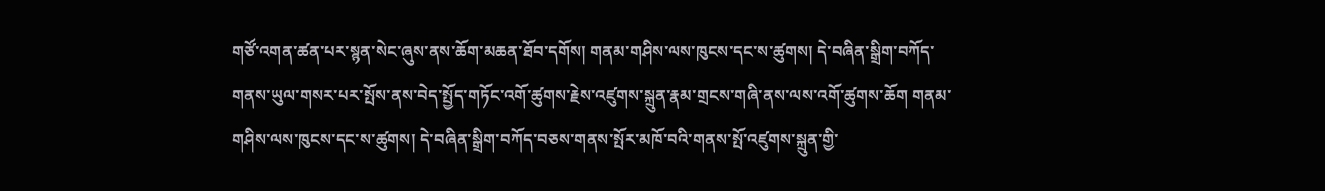གཙོ་འགན་ཚན་པར་སྙན་སེང་ཞུས་ནས་ཆོག་མཆན་ཐོབ་དགོས། གནམ་གཤིས་ལས་ཁུངས་དང་ས་ཚུགས། དེ་བཞིན་སྒྲིག་བཀོད་གནས་ཡུལ་གསར་པར་སྤོས་ནས་བེད་སྤྱོད་གཏོང་འགོ་ཚུགས་རྗེས་འཛུགས་སྐྲུན་རྣམ་གྲངས་གཞི་ནས་ལས་འགོ་ཚུགས་ཆོག གནམ་གཤིས་ལས་ཁུངས་དང་ས་ཚུགས། དེ་བཞིན་སྒྲིག་བཀོད་བཅས་གནས་སྤོར་མཁོ་བའི་གནས་སྤོ་འཛུགས་སྐྲུན་གྱི་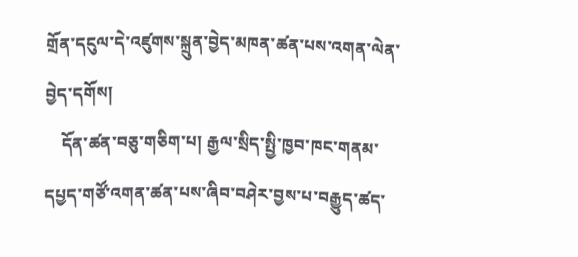གྲོན་དངུལ་དེ་འཛུགས་སྐྲུན་བྱེད་མཁན་ཚན་པས་འགན་ལེན་བྱེད་དགོས།
    དོན་ཚན་བཅུ་གཅིག་པ། རྒྱལ་སྲིད་སྤྱི་ཁྱབ་ཁང་གནམ་དཔྱད་གཙོ་འགན་ཚན་པས་ཞིབ་བཤེར་བྱས་པ་བརྒྱུད་ཚད་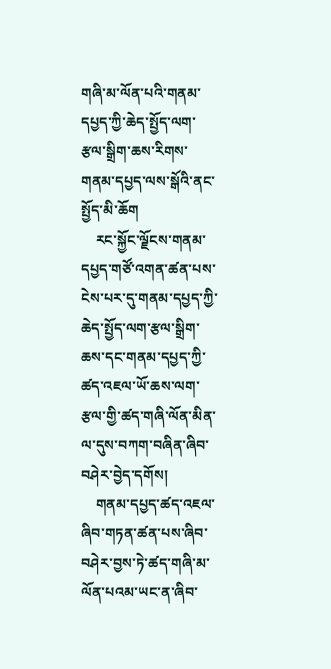གཞི་མ་ལོན་པའི་གནམ་དཔྱད་ཀྱི་ཆེད་སྤྱོད་ལག་རྩལ་སྒྲིག་ཆས་རིགས་གནམ་དཔྱད་ལས་སྒོའི་ནང་སྤྱོད་མི་ཆོག
    རང་སྐྱོང་ལྗོངས་གནམ་དཔྱད་གཙོ་འགན་ཚན་པས་ངེས་པར་དུ་གནམ་དཔྱད་ཀྱི་ཆེད་སྤྱོད་ལག་རྩལ་སྒྲིག་ཆས་དང་གནམ་དཔྱད་ཀྱི་ཚད་འཇལ་ཡོ་ཆས་ལག་རྩལ་གྱི་ཚད་གཞི་ལོན་མིན་ལ་དུས་བཀག་བཞིན་ཞིབ་བཤེར་བྱེད་དགོས།
    གནམ་དཔྱད་ཚད་འཇལ་ཞིབ་གཏན་ཚན་པས་ཞིབ་བཤེར་བྱས་ཏེ་ཚད་གཞི་མ་ལོན་པའམ་ཡང་ན་ཞིབ་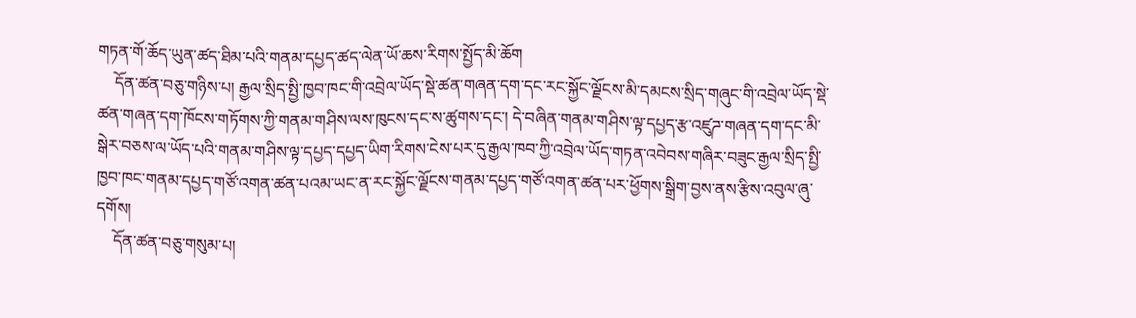གཏན་གོ་ཆོད་ཡུན་ཚད་ཐིམ་པའི་གནམ་དཔྱད་ཚད་ལེན་ཡོ་ཆས་རིགས་སྤྱོད་མི་ཆོག
    དོན་ཚན་བཅུ་གཉིས་པ། རྒྱལ་སྲིད་སྤྱི་ཁྱབ་ཁང་གི་འབྲེལ་ཡོད་སྡེ་ཚན་གཞན་དག་དང་རང་སྐྱོང་ལྗོངས་མི་དམངས་སྲིད་གཞུང་གི་འབྲེལ་ཡོད་སྡེ་ཚན་གཞན་དག་ཁོངས་གཏོགས་ཀྱི་གནམ་གཤིས་ལས་ཁུངས་དང་ས་ཚུགས་དང་། དེ་བཞིན་གནམ་གཤིས་ལྟ་དཔྱད་རྩ་འཛུཌ་གཞན་དག་དང་མི་སྒེར་བཅས་ལ་ཡོད་པའི་གནམ་གཤིས་ལྟ་དཔྱད་དཔྱད་ཡིག་རིགས་ངེས་པར་དུ་རྒྱལ་ཁབ་ཀྱི་འབྲེལ་ཡོད་གཏན་འབེབས་གཞིར་བཟུང་རྒྱལ་སྲིད་སྤྱི་ཁྱབ་ཁང་གནམ་དཔྱད་གཙོ་འགན་ཚན་པའམ་ཡང་ན་རང་སྐྱོང་ལྗོངས་གནམ་དཔྱད་གཙོ་འགན་ཚན་པར་ཕྱོགས་སྒྲིག་བྱས་ནས་རྩིས་འབུལ་ཞུ་དགོས།
    དོན་ཚན་བཅུ་གསུམ་པ།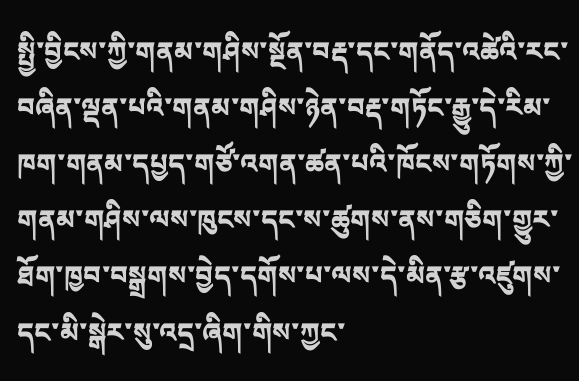སྤྱི་བྱིངས་ཀྱི་གནམ་གཤིས་སྔོན་བརྡ་དང་གནོད་འཚེའི་རང་བཞིན་ལྡན་པའི་གནམ་གཤིས་ཉེན་བརྡ་གཏོང་རྒྱུ་དེ་རིམ་ཁག་གནམ་དཔྱད་གཙོ་འགན་ཚན་པའི་ཁོངས་གཏོགས་ཀྱི་གནམ་གཤིས་ལས་ཁུངས་དང་ས་ཚུགས་ནས་གཅིག་གྱུར་ཐོག་ཁྱབ་བསྒྲགས་བྱེད་དགོས་པ་ལས་དེ་མིན་རྩ་འཛུགས་དང་མི་སྒེར་སུ་འདྲ་ཞིག་གིས་ཀྱང་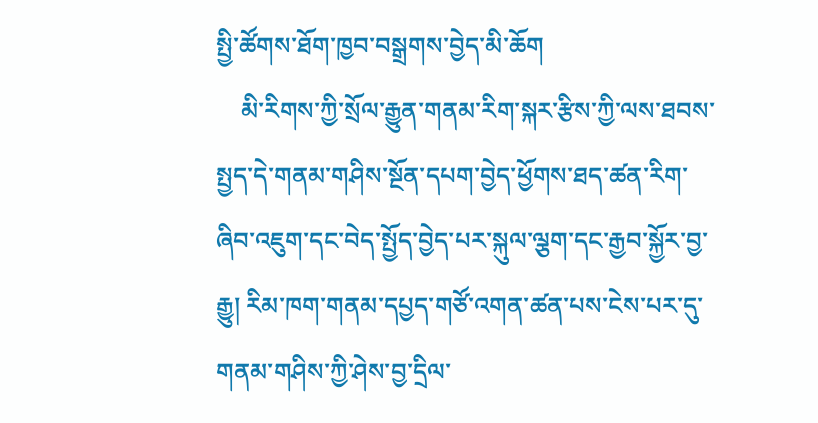སྤྱི་ཚོགས་ཐོག་ཁྱབ་བསྒྲགས་བྱེད་མི་ཆོག
    མི་རིགས་ཀྱི་སྲོལ་རྒྱུན་གནམ་རིག་སྐར་རྩིས་ཀྱི་ལས་ཐབས་སྤྱད་དེ་གནམ་གཤིས་སྔོན་དཔག་བྱེད་ཕྱོགས་ཐད་ཚན་རིག་ཞིབ་འཇུག་དང་བེད་སྤྱོད་བྱེད་པར་སྐུལ་ལྕག་དང་རྒྱབ་སྐྱོར་བྱ་རྒྱུ། རིམ་ཁག་གནམ་དཔྱད་གཙོ་འགན་ཚན་པས་ངེས་པར་དུ་གནམ་གཤིས་ཀྱི་ཤེས་བྱ་དྲིལ་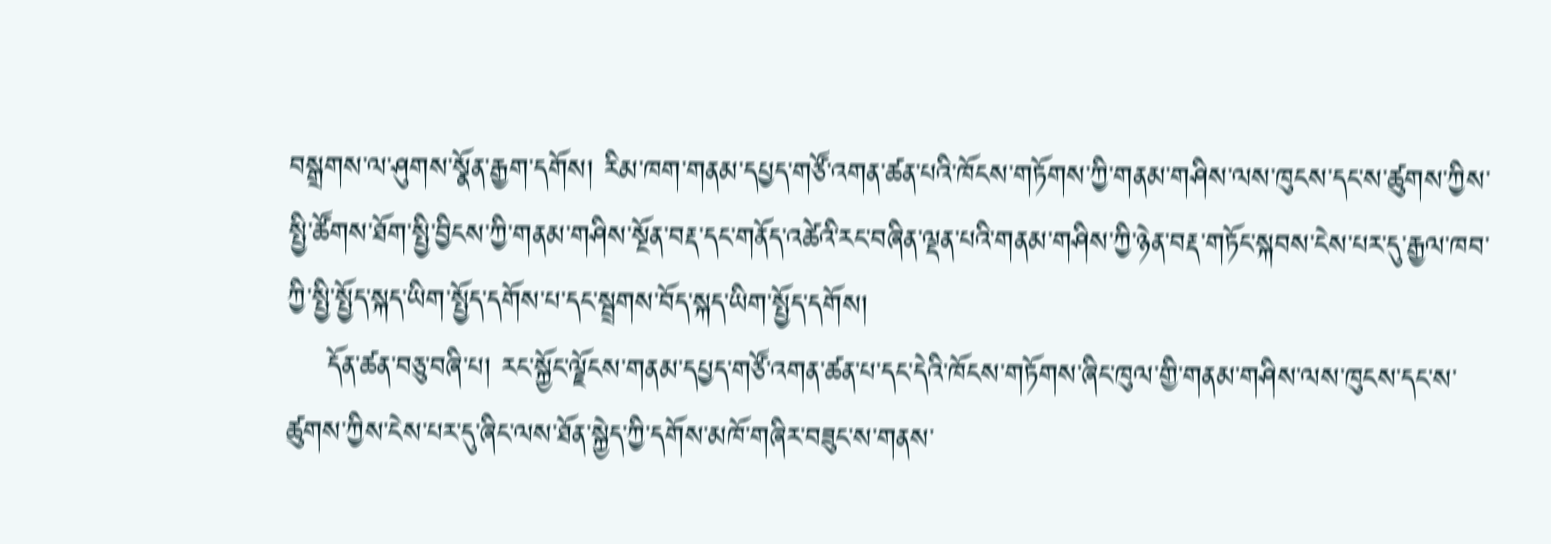བསྒྲགས་ལ་ཤུགས་སྣོན་རྒྱག་དགོས། རིམ་ཁག་གནམ་དཔྱད་གཙོ་འགན་ཚན་པའི་ཁོངས་གཏོགས་ཀྱི་གནམ་གཤིས་ལས་ཁུངས་དང་ས་ཚུགས་ཀྱིས་སྤྱི་ཚོགས་ཐོག་སྤྱི་བྱིངས་ཀྱི་གནམ་གཤིས་སྔོན་བརྡ་དང་གནོད་འཚེའི་རང་བཞིན་ལྡན་པའི་གནམ་གཤིས་ཀྱི་ཉེན་བརྡ་གཏོང་སྐབས་ངེས་པར་དུ་རྒྱལ་ཁབ་ཀྱི་སྤྱི་སྤྱོད་སྐད་ཡིག་སྤྱོད་དགོས་པ་དང་སྦྲགས་བོད་སྐད་ཡིག་སྤྱོད་དགོས།
    དོན་ཚན་བཅུ་བཞི་པ། རང་སྐྱོང་ལྗོངས་གནམ་དཔྱད་གཙོ་འགན་ཚན་པ་དང་དེའི་ཁོངས་གཏོགས་ཞིང་ཁུལ་གྱི་གནམ་གཤིས་ལས་ཁུངས་དང་ས་ཚུགས་ཀྱིས་ངེས་པར་དུ་ཞིང་ལས་ཐོན་སྐྱེད་ཀྱི་དགོས་མཁོ་གཞིར་བཟུང་ས་གནས་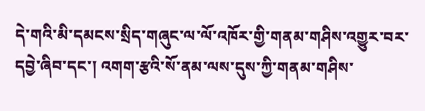དེ་གའི་མི་དམངས་སྲིད་གཞུང་ལ་ལོ་འཁོར་གྱི་གནམ་གཤིས་འགྱུར་བར་དབྱེ་ཞིབ་དང་། འགག་རྩའི་སོ་ནམ་ལས་དུས་ཀྱི་གནམ་གཤིས་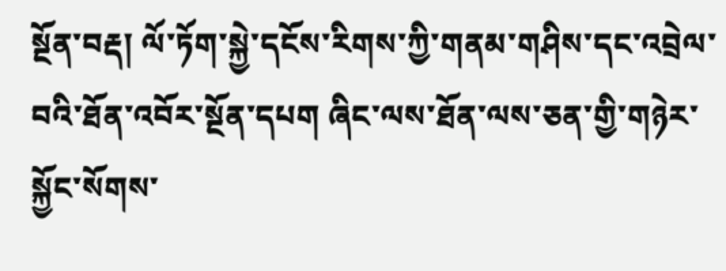སྔོན་བརྡ། ལོ་ཏོག་སྐྱེ་དངོས་རིགས་ཀྱི་གནམ་གཤིས་དང་འབྲེལ་བའི་ཐོན་འབོར་སྔོན་དཔག ཞིང་ལས་ཐོན་ལས་ཅན་གྱི་གཉེར་སྐྱོང་སོགས་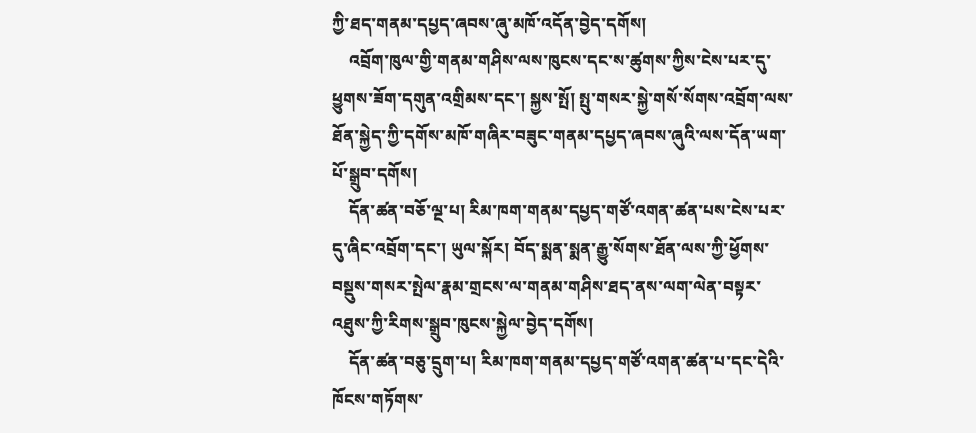ཀྱི་ཐད་གནམ་དཔྱད་ཞབས་ཞུ་མཁོ་འདོན་བྱེད་དགོས།
    འབྲོག་ཁུལ་གྱི་གནམ་གཤིས་ལས་ཁུངས་དང་ས་ཚུགས་ཀྱིས་ངེས་པར་དུ་ཕྱུགས་ཟོག་དགུན་འགྲིམས་དང་། སྐྱས་སྤོ། སྤུ་གསར་སྐྱེ་གསོ་སོགས་འབྲོག་ལས་ཐོན་སྐྱེད་ཀྱི་དགོས་མཁོ་གཞིར་བཟུང་གནམ་དཔྱད་ཞབས་ཞུའི་ལས་དོན་ཡག་པོ་སྒྲུབ་དགོས།
    དོན་ཚན་བཅོ་ལྔ་པ། རིམ་ཁག་གནམ་དཔྱད་གཙོ་འགན་ཚན་པས་ངེས་པར་དུ་ཞིང་འབྲོག་དང་། ཡུལ་སྐོར། བོད་སྨན་སྨན་རྒྱུ་སོགས་ཐོན་ལས་ཀྱི་ཕྱོགས་བསྡུས་གསར་སྤེལ་རྣམ་གྲངས་ལ་གནམ་གཤིས་ཐད་ནས་ལག་ལེན་བསྟར་འཐུས་ཀྱི་རིགས་སྒྲུབ་ཁུངས་སྐྱེལ་བྱེད་དགོས།
    དོན་ཚན་བཅུ་དྲུག་པ། རིམ་ཁག་གནམ་དཔྱད་གཙོ་འགན་ཚན་པ་དང་དེའི་ཁོངས་གཏོགས་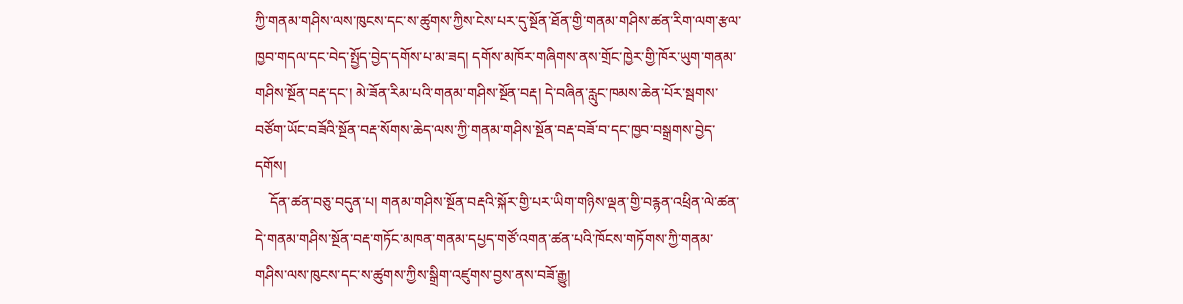ཀྱི་གནམ་གཤིས་ལས་ཁུངས་དང་ས་ཚུགས་ཀྱིས་ངེས་པར་དུ་སྔོན་ཐོན་གྱི་གནམ་གཤིས་ཚན་རིག་ལག་རྩལ་ཁྱབ་གདལ་དང་བེད་སྤྱོད་བྱེད་དགོས་པ་མ་ཟད། དགོས་མཁོར་གཞིགས་ནས་གྲོང་ཁྱེར་གྱི་ཁོར་ཡུག་གནམ་གཤིས་སྔོན་བརྡ་དང་། མེ་ཟོན་རིམ་པའི་གནམ་གཤིས་སྔོན་བརྡ། དེ་བཞིན་རླུང་ཁམས་ཆེན་པོར་སྦགས་བཙོག་ཡོང་བཟོའི་སྔོན་བརྡ་སོགས་ཆེད་ལས་ཀྱི་གནམ་གཤིས་སྔོན་བརྡ་བཟོ་བ་དང་ཁྱབ་བསྒྲགས་བྱེད་དགོས།
    དོན་ཚན་བཅུ་བདུན་པ། གནམ་གཤིས་སྔོན་བརྡའི་སྐོར་གྱི་པར་ཡིག་གཉིས་ལྡན་གྱི་བརྙན་འཕྲིན་ལེ་ཚན་དེ་གནམ་གཤིས་སྔོན་བརྡ་གཏོང་མཁན་གནམ་དཔྱད་གཙོ་འགན་ཚན་པའི་ཁོངས་གཏོགས་ཀྱི་གནམ་གཤིས་ལས་ཁུངས་དང་ས་ཚུགས་ཀྱིས་སྒྲིག་འཛུགས་བྱས་ནས་བཟོ་རྒྱུ།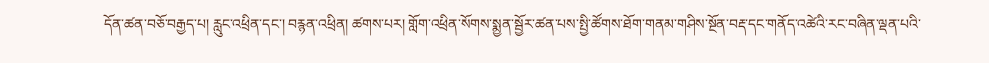དོན་ཚན་བཅོ་བརྒྱད་པ། རླུང་འཕྲིན་དང་། བརྙན་འཕྲིན། ཚགས་པར། གློག་འཕྲིན་སོགས་སྨྱན་སྦྱོར་ཚན་པས་སྤྱི་ཚོགས་ཐོག་གནམ་གཤིས་སྔོན་བརྡ་དང་གནོད་འཚེའི་རང་བཞིན་ལྡན་པའི་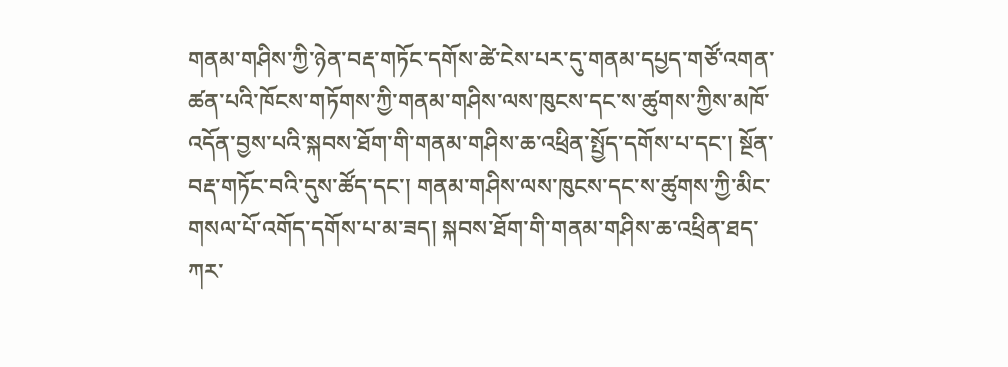གནམ་གཤིས་ཀྱི་ཉེན་བརྡ་གཏོང་དགོས་ཚེ་ངེས་པར་དུ་གནམ་དཔྱད་གཙོ་འགན་ཚན་པའི་ཁོངས་གཏོགས་ཀྱི་གནམ་གཤིས་ལས་ཁུངས་དང་ས་ཚུགས་ཀྱིས་མཁོ་འདོན་བྱས་པའི་སྐབས་ཐོག་གི་གནམ་གཤིས་ཆ་འཕྲིན་སྤྱོད་དགོས་པ་དང་། སྔོན་བརྡ་གཏོང་བའི་དུས་ཚོད་དང་། གནམ་གཤིས་ལས་ཁུངས་དང་ས་ཚུགས་ཀྱི་མིང་གསལ་པོ་འགོད་དགོས་པ་མ་ཟད། སྐབས་ཐོག་གི་གནམ་གཤིས་ཆ་འཕྲིན་ཐད་ཀར་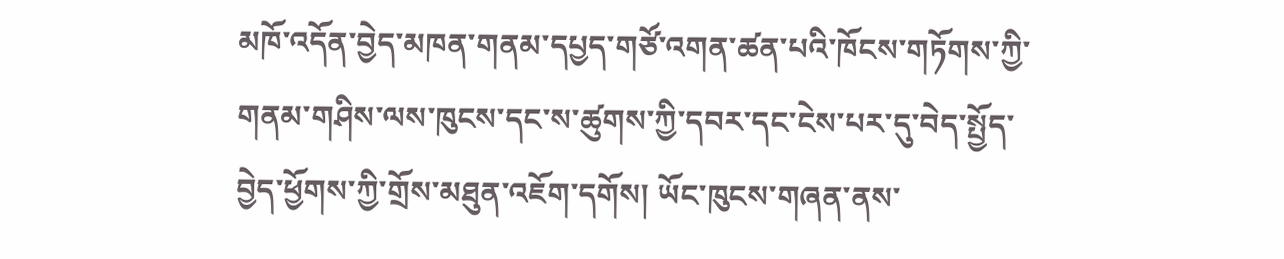མཁོ་འདོན་བྱེད་མཁན་གནམ་དཔྱད་གཙོ་འགན་ཚན་པའི་ཁོངས་གཏོགས་ཀྱི་གནམ་གཤིས་ལས་ཁུངས་དང་ས་ཚུགས་ཀྱི་དབར་དང་ངེས་པར་དུ་བེད་སྤྱོད་བྱེད་ཕྱོགས་ཀྱི་གྲོས་མཐུན་འཇོག་དགོས། ཡོང་ཁུངས་གཞན་ནས་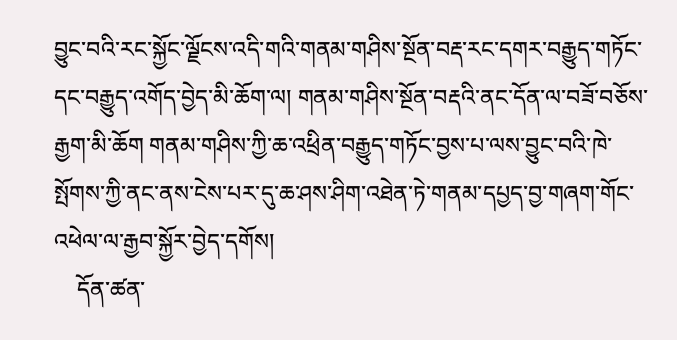བྱུང་བའི་རང་སྐྱོང་ལྗོངས་འདི་གའི་གནམ་གཤིས་སྔོན་བརྡ་རང་དགར་བརྒྱུད་གཏོང་དང་བརྒྱུད་འགོད་བྱེད་མི་ཆོག་ལ། གནམ་གཤིས་སྔོན་བརྡའི་ནང་དོན་ལ་བཟོ་བཅོས་རྒྱག་མི་ཆོག གནམ་གཤིས་ཀྱི་ཆ་འཕྲིན་བརྒྱུད་གཏོང་བྱས་པ་ལས་བྱུང་བའི་ཁེ་སྤོགས་ཀྱི་ནང་ནས་ངེས་པར་དུ་ཆ་ཤས་ཤིག་འཐེན་ཏེ་གནམ་དཔྱད་བྱ་གཞག་གོང་འཕེལ་ལ་རྒྱབ་སྐྱོར་བྱེད་དགོས།
    དོན་ཚན་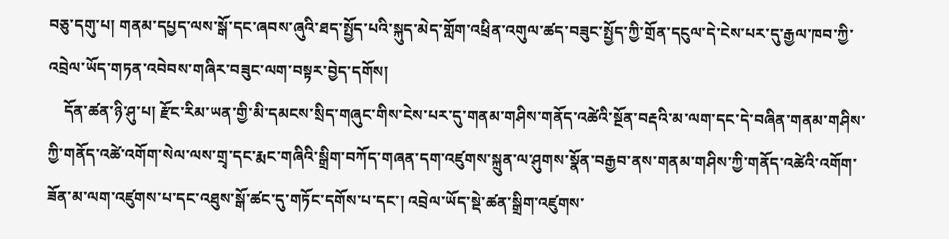བཅུ་དགུ་པ། གནམ་དཔྱད་ལས་སྒོ་དང་ཞབས་ཞུའི་ཐད་སྤྱོད་པའི་སྐུད་མེད་གློག་འཕྲིན་འགུལ་ཚད་བཟུང་སྤྱོད་ཀྱི་གྲོན་དངུལ་དེ་ངེས་པར་དུ་རྒྱལ་ཁབ་ཀྱི་འབྲེལ་ཡོད་གཏན་འབེབས་གཞིར་བཟུང་ལག་བསྟར་བྱེད་དགོས།
    དོན་ཚན་ཉི་ཤུ་པ། རྫོང་རིམ་ཡན་གྱི་མི་དམངས་སྲིད་གཞུང་གིས་ངེས་པར་དུ་གནམ་གཤིས་གནོད་འཚེའི་སྔོན་བརྡའི་མ་ལག་དང་དེ་བཞིན་གནམ་གཤིས་ཀྱི་གནོད་འཚེ་འགོག་སེལ་ལས་གྲྭ་དང་རྨང་གཞིའི་སྒྲིག་བཀོད་གཞན་དག་འཛུགས་སྐྲུན་ལ་ཤུགས་སྣོན་བརྒྱབ་ནས་གནམ་གཤིས་ཀྱི་གནོད་འཚེའི་འགོག་ཟོན་མ་ལག་འཛུགས་པ་དང་འཐུས་སྒོ་ཚང་དུ་གཏོང་དགོས་པ་དང་། འབྲེལ་ཡོད་སྡེ་ཚན་སྒྲིག་འཛུགས་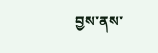བྱས་ནས་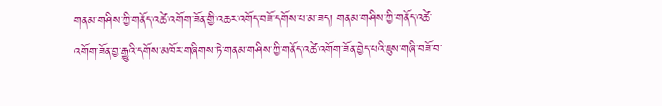གནམ་གཤིས་ཀྱི་གནོད་འཚེ་འགོག་ཟོན་གྱི་འཆར་འགོད་བཟོ་དགོས་པ་མ་ཟད། གནམ་གཤིས་ཀྱི་གནོད་འཚེ་འགོག་ཟོན་བྱ་རྒྱུའི་དགོས་མཁོར་གཞིགས་ཏེ་གནམ་གཤིས་ཀྱི་གནོད་འཚེ་འགོག་ཟོན་བྱེད་པའི་ཇུས་གཞི་བཟོ་བ་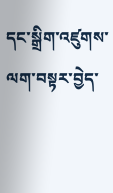དང་སྒྲིག་འཛུགས་ལག་བསྟར་བྱེད་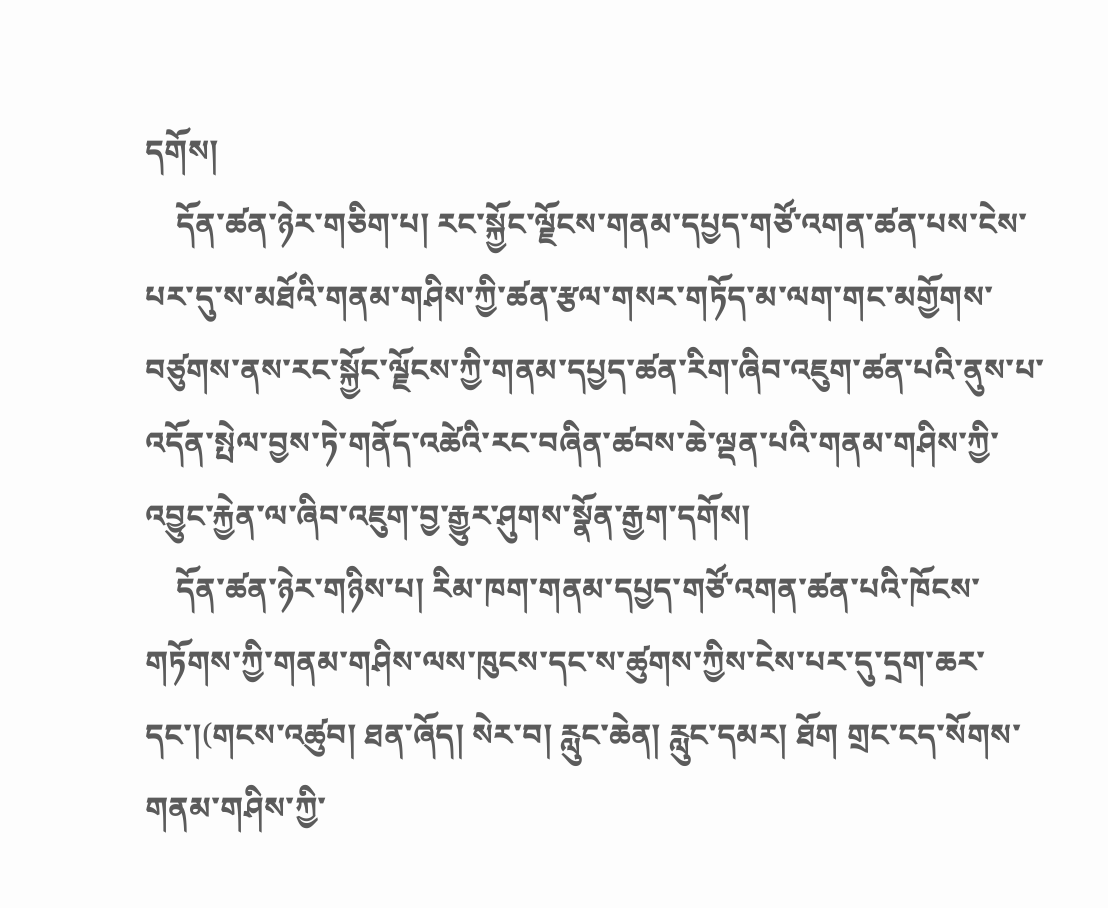དགོས།
    དོན་ཚན་ཉེར་གཅིག་པ། རང་སྐྱོང་ལྗོངས་གནམ་དཔྱད་གཙོ་འགན་ཚན་པས་ངེས་པར་དུ་ས་མཐོའི་གནམ་གཤིས་ཀྱི་ཚན་རྩལ་གསར་གཏོད་མ་ལག་གང་མགྱོགས་བཙུགས་ནས་རང་སྐྱོང་ལྗོངས་ཀྱི་གནམ་དཔྱད་ཚན་རིག་ཞིབ་འཇུག་ཚན་པའི་ནུས་པ་འདོན་སྤེལ་བྱས་ཏེ་གནོད་འཚེའི་རང་བཞིན་ཚབས་ཆེ་ལྡན་པའི་གནམ་གཤིས་ཀྱི་འབྱུང་རྐྱེན་ལ་ཞིབ་འཇུག་བྱ་རྒྱུར་ཤུགས་སྣོན་རྒྱག་དགོས།
    དོན་ཚན་ཉེར་གཉིས་པ། རིམ་ཁག་གནམ་དཔྱད་གཙོ་འགན་ཚན་པའི་ཁོངས་གཏོགས་ཀྱི་གནམ་གཤིས་ལས་ཁུངས་དང་ས་ཚུགས་ཀྱིས་ངེས་པར་དུ་དྲག་ཆར་དང་།(གངས་འཚུབ། ཐན་ཞོད། སེར་བ། རླུང་ཆེན། རླུང་དམར། ཐོག གྲང་ངད་སོགས་གནམ་གཤིས་ཀྱི་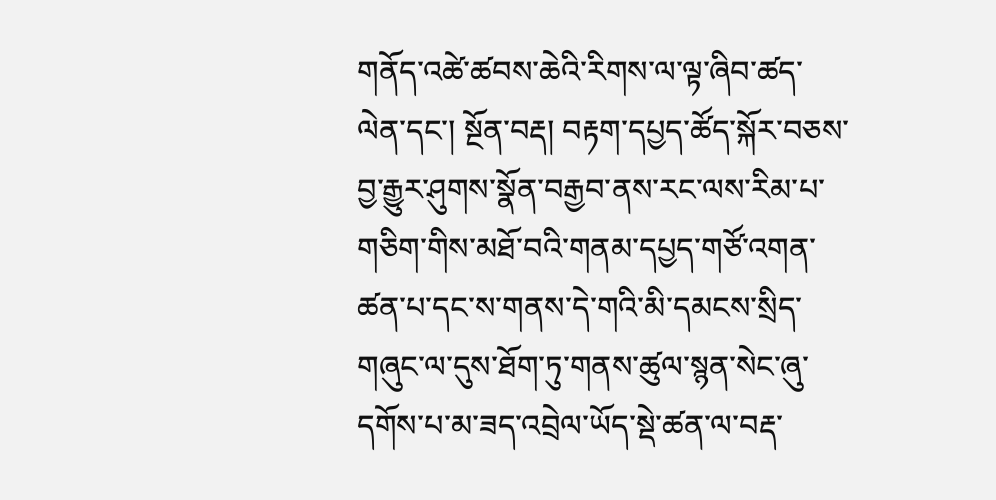གནོད་འཚེ་ཚབས་ཆེའི་རིགས་ལ་ལྟ་ཞིབ་ཚད་ལེན་དང་། སྔོན་བརྡ། བརྟག་དཔྱད་ཚོད་སྐོར་བཅས་བྱ་རྒྱུར་ཤུགས་སྣོན་བརྒྱབ་ནས་རང་ལས་རིམ་པ་གཅིག་གིས་མཐོ་བའི་གནམ་དཔྱད་གཙོ་འགན་ཚན་པ་དང་ས་གནས་དེ་གའི་མི་དམངས་སྲིད་གཞུང་ལ་དུས་ཐོག་ཏུ་གནས་ཚུལ་སྙན་སེང་ཞུ་དགོས་པ་མ་ཟད་འབྲེལ་ཡོད་སྡེ་ཚན་ལ་བརྡ་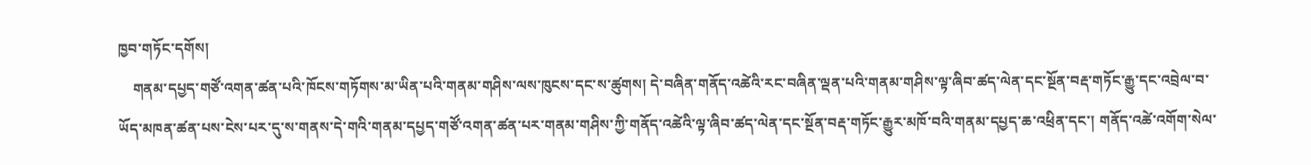ཁྱབ་གཏོང་དགོས།
    གནམ་དཔྱད་གཙོ་འགན་ཚན་པའི་ཁོངས་གཏོགས་མ་ཡིན་པའི་གནམ་གཤིས་ལས་ཁུངས་དང་ས་ཚུགས། དེ་བཞིན་གནོད་འཚེའི་རང་བཞིན་ལྡན་པའི་གནམ་གཤིས་ལྟ་ཞིབ་ཚད་ལེན་དང་སྔོན་བརྡ་གཏོང་རྒྱུ་དང་འབྲེལ་བ་ཡོད་མཁན་ཚན་པས་ངེས་པར་དུ་ས་གནས་དེ་གའི་གནམ་དཔྱད་གཙོ་འགན་ཚན་པར་གནམ་གཤིས་ཀྱི་གནོད་འཚེའི་ལྟ་ཞིབ་ཚད་ལེན་དང་སྔོན་བརྡ་གཏོང་རྒྱུར་མཁོ་བའི་གནམ་དཔྱད་ཆ་འཕྲིན་དང་། གནོད་འཚེ་འགོག་སེལ་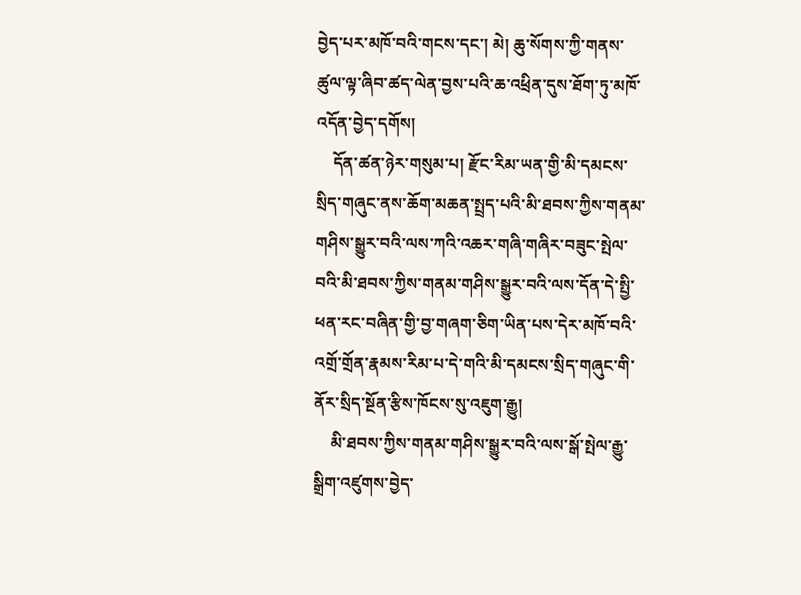བྱེད་པར་མཁོ་བའི་གངས་དང་། མེ། ཆུ་སོགས་ཀྱི་གནས་ཚུལ་ལྟ་ཞིབ་ཚད་ལེན་བྱས་པའི་ཆ་འཕྲིན་དུས་ཐོག་ཏུ་མཁོ་འདོན་བྱེད་དགོས།
    དོན་ཚན་ཉེར་གསུམ་པ། རྫོང་རིམ་ཡན་གྱི་མི་དམངས་སྲིད་གཞུང་ནས་ཆོག་མཆན་སྤྲད་པའི་མི་ཐབས་ཀྱིས་གནམ་གཤིས་སྒྱུར་བའི་ལས་ཀའི་འཆར་གཞི་གཞིར་བཟུང་སྤེལ་བའི་མི་ཐབས་ཀྱིས་གནམ་གཤིས་སྒྱུར་བའི་ལས་དོན་དེ་སྤྱི་ཕན་རང་བཞིན་གྱི་བྱ་གཞག་ཅིག་ཡིན་པས་དེར་མཁོ་བའི་འགྲོ་གྲོན་རྣམས་རིམ་པ་དེ་གའི་མི་དམངས་སྲིད་གཞུང་གི་ནོར་སྲིད་སྔོན་རྩིས་ཁོངས་སུ་འཇུག་རྒྱུ།
    མི་ཐབས་ཀྱིས་གནམ་གཤིས་སྒྱུར་བའི་ལས་སྒོ་སྤེལ་རྒྱུ་སྒྲིག་འཛུགས་བྱེད་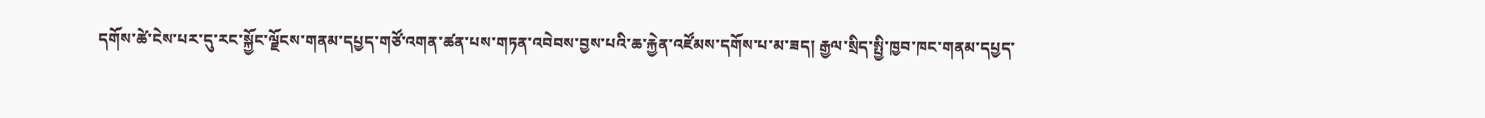དགོས་ཚེ་ངེས་པར་དུ་རང་སྐྱོང་ལྗོངས་གནམ་དཔྱད་གཙོ་འགན་ཚན་པས་གཏན་འབེབས་བྱས་པའི་ཆ་རྐྱེན་འཛོམས་དགོས་པ་མ་ཟད། རྒྱལ་སྲིད་སྤྱི་ཁྱབ་ཁང་གནམ་དཔྱད་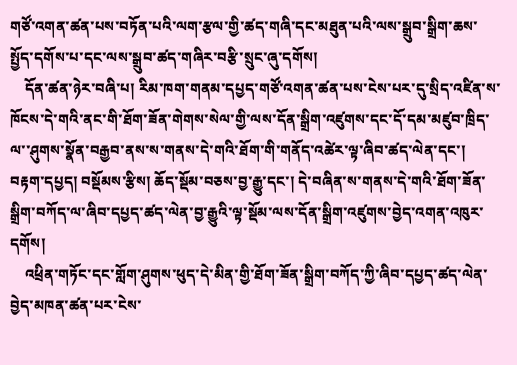གཙོ་འགན་ཚན་པས་བཏོན་པའི་ལག་རྩལ་གྱི་ཚད་གཞི་དང་མཐུན་པའི་ལས་སྒྲུབ་སྒྲིག་ཆས་སྤྱོད་དགོས་པ་དང་ལས་སྒྲུབ་ཚད་གཞིར་བརྩི་སྲུང་ཞུ་དགོས།
    དོན་ཚན་ཉེར་བཞི་པ། རིམ་ཁག་གནམ་དཔྱད་གཙོ་འགན་ཚན་པས་ངེས་པར་དུ་སྲིད་འཛིན་ས་ཁོངས་དེ་གའི་ནང་གི་ཐོག་ཟོན་གེགས་སེལ་གྱི་ལས་དོན་སྒྲིག་འཛུགས་དང་དོ་དམ་མཛུབ་ཁྲིད་ལ་་ཤུགས་སྣོན་བརྒྱབ་ནས་ས་གནས་དེ་གའི་ཐོག་གི་གནོད་འཚེར་ལྟ་ཞིབ་ཚད་ལེན་དང་། བརྟག་དཔྱད། བསྡོམས་རྩིས། ཆོད་སྡོམ་བཅས་བྱ་རྒྱུ་དང་། དེ་བཞིན་ས་གནས་དེ་གའི་ཐོག་ཟོན་སྒྲིག་བཀོད་ལ་ཞིབ་དཔྱད་ཚད་ལེན་བྱ་རྒྱུའི་ལྟ་སྡོམ་ལས་དོན་སྒྲིག་འཛུགས་བྱེད་འགན་འཁུར་དགོས།
    འཕྲིན་གཏོང་དང་གློག་ཤུགས་ཕུད་དེ་མིན་གྱི་ཐོག་ཟོན་སྒྲིག་བཀོད་ཀྱི་ཞིབ་དཔྱད་ཚད་ལེན་བྱེད་མཁན་ཚན་པར་ངེས་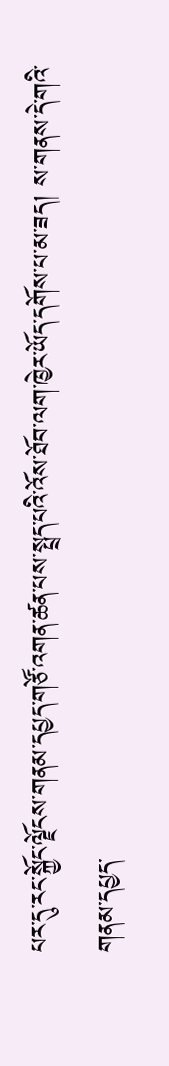པར་དུ་རང་སྐྱོང་ལྗོངས་གནམ་དཔྱད་གཙོ་འགན་ཚན་པས་སྤྲད་པའི་འོས་ཐོབ་ལག་ཁྱེར་ཡོད་དགོས་པ་མ་ཟད། ས་གནས་དེ་གའི་གནམ་དཔྱད་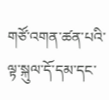གཙོ་འགན་ཚན་པའི་ལྟ་སྐུལ་དོ་དམ་དང་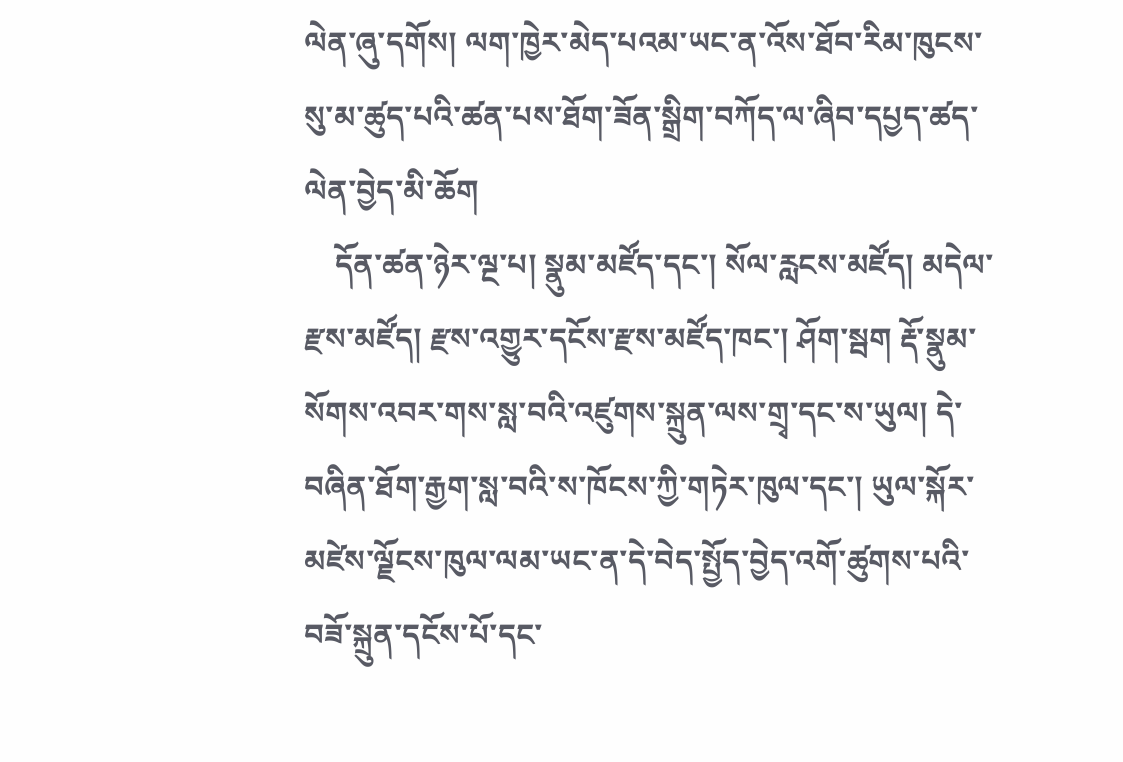ལེན་ཞུ་དགོས། ལག་ཁྱེར་མེད་པའམ་ཡང་ན་འོས་ཐོབ་རིམ་ཁུངས་སུ་མ་ཚུད་པའི་ཚན་པས་ཐོག་ཟོན་སྒྲིག་བཀོད་ལ་ཞིབ་དཔྱད་ཚད་ལེན་བྱེད་མི་ཆོག
    དོན་ཚན་ཉེར་ལྔ་པ། སྣུམ་མཛོད་དང་། སོལ་རླངས་མཛོད། མདེལ་རྫས་མཛོད། རྫས་འགྱུར་དངོས་རྫས་མཛོད་ཁང་། ཤོག་སྦག རྡོ་སྣུམ་སོགས་འབར་གས་སླ་བའི་འཛུགས་སྐྲུན་ལས་གྲྭ་དང་ས་ཡུལ། དེ་བཞིན་ཐོག་རྒྱག་སླ་བའི་ས་ཁོངས་ཀྱི་གཏེར་ཁུལ་དང་། ཡུལ་སྐོར་མཛེས་ལྗོངས་ཁུལ་ལམ་ཡང་ན་དེ་བེད་སྤྱོད་བྱེད་འགོ་ཚུགས་པའི་བཟོ་སྐྲུན་དངོས་པོ་དང་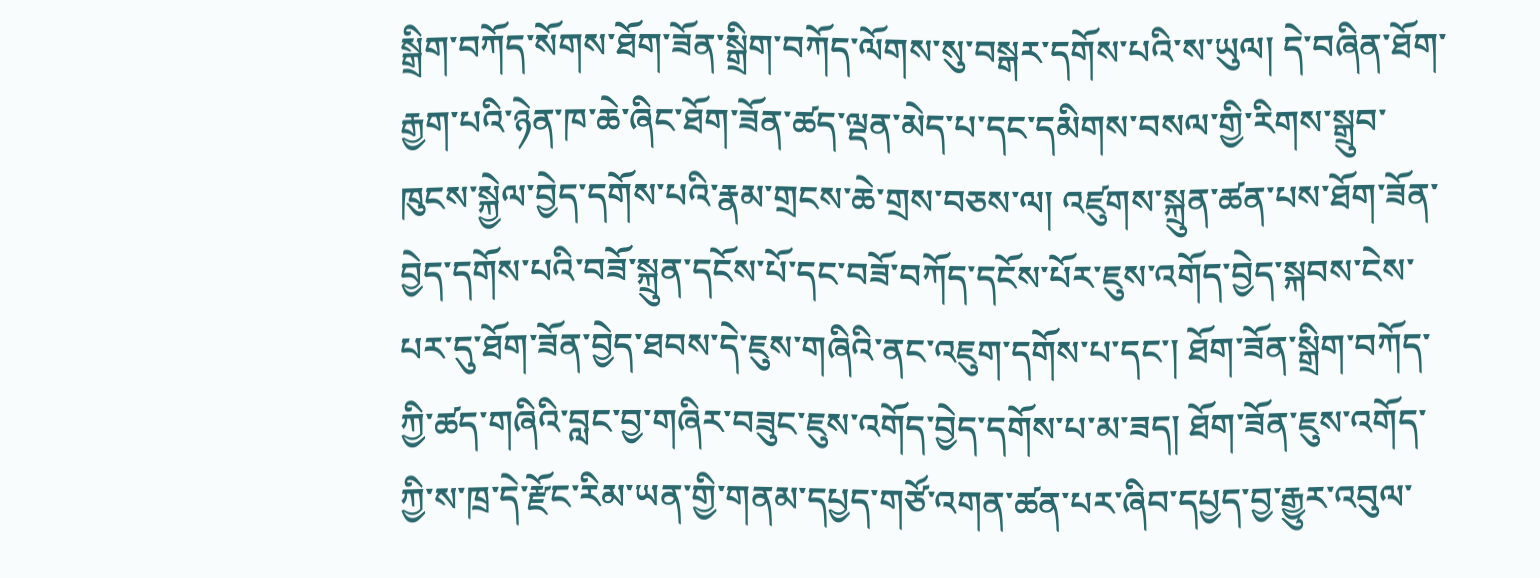སྒྲིག་བཀོད་སོགས་ཐོག་ཟོན་སྒྲིག་བཀོད་ལོགས་སུ་བསྒར་དགོས་པའི་ས་ཡུལ། དེ་བཞིན་ཐོག་རྒྱག་པའི་ཉེན་ཁ་ཆེ་ཞིང་ཐོག་ཟོན་ཚད་ལྡན་མེད་པ་དང་དམིགས་བསལ་གྱི་རིགས་སྒྲུབ་ཁུངས་སྐྱེལ་བྱེད་དགོས་པའི་རྣམ་གྲངས་ཆེ་གྲས་བཅས་ལ། འཛུགས་སྐྲུན་ཚན་པས་ཐོག་ཟོན་བྱེད་དགོས་པའི་བཟོ་སྐྲུན་དངོས་པོ་དང་བཟོ་བཀོད་དངོས་པོར་ཇུས་འགོད་བྱེད་སྐབས་ངེས་པར་དུ་ཐོག་ཟོན་བྱེད་ཐབས་དེ་ཇུས་གཞིའི་ནང་འཇུག་དགོས་པ་དང་། ཐོག་ཟོན་སྒྲིག་བཀོད་ཀྱི་ཚད་གཞིའི་བླང་བྱ་གཞིར་བཟུང་ཇུས་འགོད་བྱེད་དགོས་པ་མ་ཟད། ཐོག་ཟོན་ཇུས་འགོད་ཀྱི་ས་ཁྲ་དེ་རྫོང་རིམ་ཡན་གྱི་གནམ་དཔྱད་གཙོ་འགན་ཚན་པར་ཞིབ་དཔྱད་བྱ་རྒྱུར་འབུལ་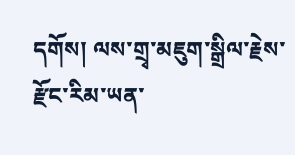དགོས། ལས་གྲྭ་མཇུག་སྒྲིལ་རྗེས་རྫོང་རིམ་ཡན་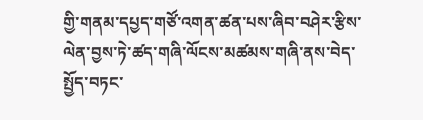གྱི་གནམ་དཔྱད་གཙོ་འགན་ཚན་པས་ཞིབ་བཤེར་རྩིས་ལེན་བྱས་ཏེ་ཚད་གཞི་ལོངས་མཚམས་གཞི་ནས་བེད་སྤྱོད་བཏང་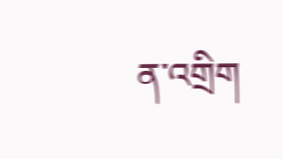ན་འགྲིག